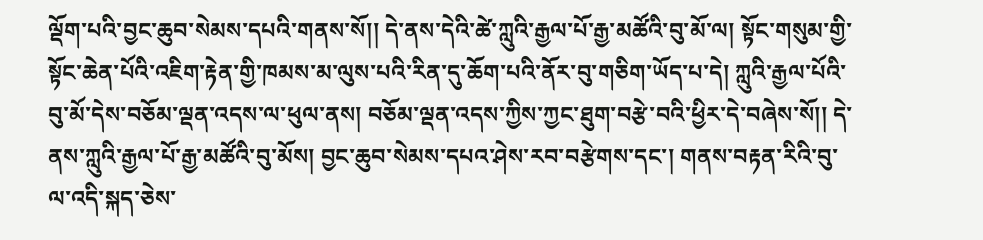ལྡོག་པའི་བྱང་ཆུབ་སེམས་དཔའི་གནས་སོ།། དེ་ནས་དེའི་ཚེ་ཀླུའི་རྒྱལ་པོ་རྒྱ་མཚོའི་བུ་མོ་ལ། སྟོང་གསུམ་གྱི་སྟོང་ཆེན་པོའི་འཇིག་རྟེན་གྱི་ཁམས་མ་ལུས་པའི་རིན་དུ་ཆོག་པའི་ནོར་བུ་གཅིག་ཡོད་པ་དེ། ཀླུའི་རྒྱལ་པོའི་བུ་མོ་དེས་བཅོམ་ལྡན་འདས་ལ་ཕུལ་ནས། བཅོམ་ལྡན་འདས་ཀྱིས་ཀྱང་ཐུག་བརྩེ་བའི་ཕྱིར་དེ་བཞེས་སོ།། དེ་ནས་ཀླུའི་རྒྱལ་པོ་རྒྱ་མཚོའི་བུ་མོས། བྱང་ཆུབ་སེམས་དཔའ་ཤེས་རབ་བརྩེགས་དང་། གནས་བརྟན་རིའི་བུ་ལ་འདི་སྐད་ཅེས་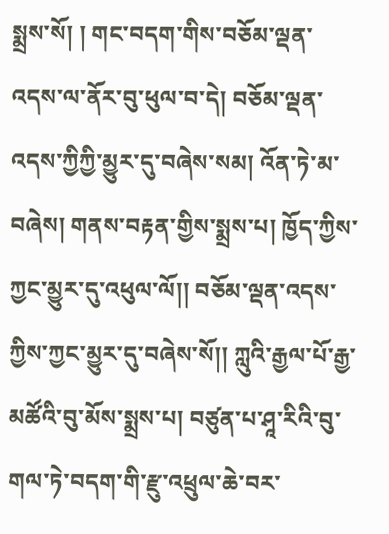སྨྲས་སོ། ། གང་བདག་གིས་བཅོམ་ལྡན་འདས་ལ་ནོར་བུ་ཕུལ་བ་དེ། བཅོམ་ལྡན་འདས་ཀྱིཀྱི་མྱུར་དུ་བཞེས་སམ། འོན་ཏེ་མ་བཞེས། གནས་བརྟན་གྱིས་སྨྲས་པ། ཁྱོད་ཀྱིས་ཀྱང་མྱུར་དུ་འཕུལ་ལོ།། བཅོམ་ལྡན་འདས་ཀྱིས་ཀྱང་མྱུར་དུ་བཞེས་སོ།། ཀླུའི་རྒྱལ་པོ་རྒྱ་མཚོའི་བུ་མོས་སྨྲས་པ། བཙུན་པ་ཤཱ་རིའི་བུ་གལ་ཏེ་བདག་གི་རྫུ་འཕྲུལ་ཆེ་བར་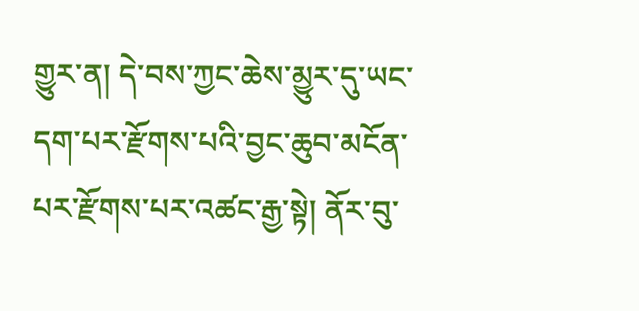གྱུར་ན། དེ་བས་ཀྱང་ཆེས་མྱུར་དུ་ཡང་དག་པར་རྫོགས་པའི་བྱང་ཆུབ་མངོན་པར་རྫོགས་པར་འཚང་རྒྱ་སྟེ། ནོར་བུ་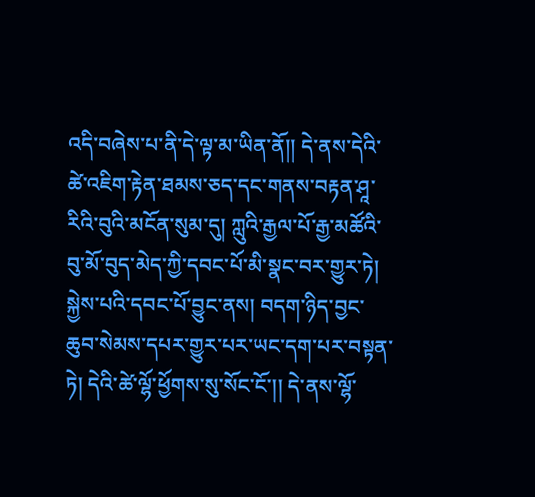འདི་བཞེས་པ་ནི་དེ་ལྟ་མ་ཡིན་ནོ།། དེ་ནས་དེའི་ཚེ་འཇིག་རྟེན་ཐམས་ཅད་དང་གནས་བརྟན་ཤཱ་རིའི་བུའི་མངོན་སུམ་དུ། ཀླུའི་རྒྱལ་པོ་རྒྱ་མཚོའི་བུ་མོ་བུད་མེད་ཀྱི་དབང་པོ་མི་སྣང་བར་གྱུར་ཏེ། སྐྱེས་པའི་དབང་པོ་བྱུང་ནས། བདག་ཉིད་བྱང་ཆུབ་སེམས་དཔར་གྱུར་པར་ཡང་དག་པར་བསྟན་ཏེ། དེའི་ཚེ་ལྷོ་ཕྱོགས་སུ་སོང་ངོ་།། དེ་ནས་ལྷོ་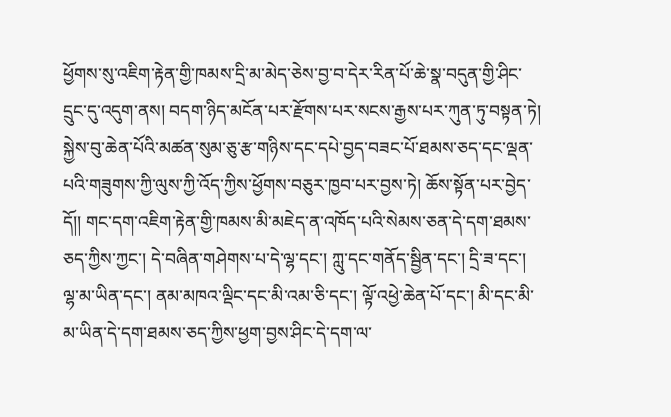ཕྱོགས་སུ་འཇིག་རྟེན་གྱི་ཁམས་དྲི་མ་མེད་ཅེས་བྱ་བ་དེར་རིན་པོ་ཆེ་སྣ་བདུན་གྱི་ཤིང་དྲུང་དུ་འདུག་ནས། བདག་ཉིད་མངོན་པར་རྫོགས་པར་སངས་རྒྱས་པར་ཀུན་ཏུ་བསྟན་ཏེ། སྐྱེས་བུ་ཆེན་པོའི་མཚན་སུམ་ཅུ་རྩ་གཉིས་དང་དཔེ་བྱད་བཟང་པོ་ཐམས་ཅད་དང་ལྡན་པའི་གཟུགས་ཀྱི་ལུས་ཀྱི་འོད་ཀྱིས་ཕྱོགས་བཅུར་ཁྱབ་པར་བྱས་ཏེ། ཆོས་སྟོན་པར་བྱེད་དོ།། གང་དག་འཇིག་རྟེན་གྱི་ཁམས་མི་མཇེད་ན་འཁོད་པའི་སེམས་ཅན་དེ་དག་ཐམས་ཅད་ཀྱིས་ཀྱང་། དེ་བཞིན་གཤེགས་པ་དེ་ལྷ་དང་། ཀླུ་དང་གནོད་སྦྱིན་དང་། དྲི་ཟ་དང་། ལྷ་མ་ཡིན་དང་། ནམ་མཁའ་ལྡིང་དང་མི་འམ་ཅི་དང་། ལྟོ་འཕྱེ་ཆེན་པོ་དང་། མི་དང་མི་མ་ཡིན་དེ་དག་ཐམས་ཅད་ཀྱིས་ཕྱག་བྱས་ཤིང་དེ་དག་ལ་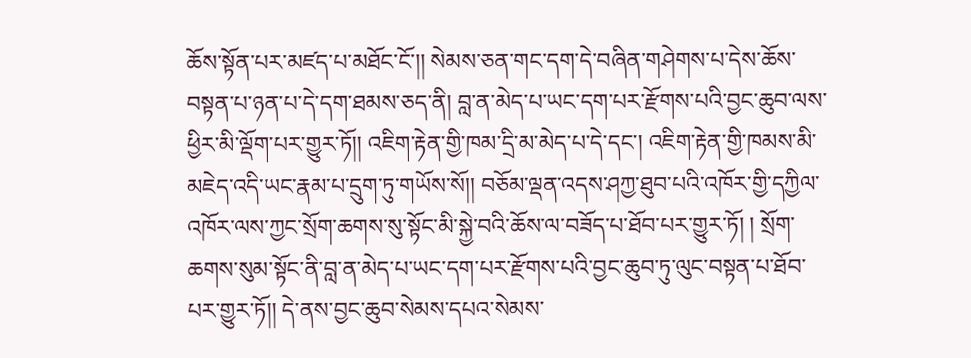ཆོས་སྟོན་པར་མཛད་པ་མཐོང་ངོ་།། སེམས་ཅན་གང་དག་དེ་བཞིན་གཤེགས་པ་དེས་ཆོས་བསྟན་པ་ཉན་པ་དེ་དག་ཐམས་ཅད་ནི། བླ་ན་མེད་པ་ཡང་དག་པར་རྫོགས་པའི་བྱང་ཆུབ་ལས་ཕྱིར་མི་ལྡོག་པར་གྱུར་ཏོ།། འཇིག་རྟེན་གྱི་ཁམ་དྲི་མ་མེད་པ་དེ་དང་། འཇིག་རྟེན་གྱི་ཁམས་མི་མཇེད་འདི་ཡང་རྣམ་པ་དྲུག་ཏུ་གཡོས་སོ།། བཅོམ་ལྡན་འདས་ཤཀྱ་ཐུབ་པའི་འཁོར་གྱི་དཀྱིལ་འཁོར་ལས་ཀྱང་སྲོག་ཆགས་སུ་སྟོང་མི་སྐྱེ་བའི་ཆོས་ལ་བཟོད་པ་ཐོབ་པར་གྱུར་ཏོ། ། སྲོག་ཆགས་སུམ་སྟོང་ནི་བླ་ན་མེད་པ་ཡང་དག་པར་རྫོགས་པའི་བྱང་ཆུབ་ཏུ་ལུང་བསྟན་པ་ཐོབ་པར་གྱུར་ཏོ།། དེ་ནས་བྱང་ཆུབ་སེམས་དཔའ་སེམས་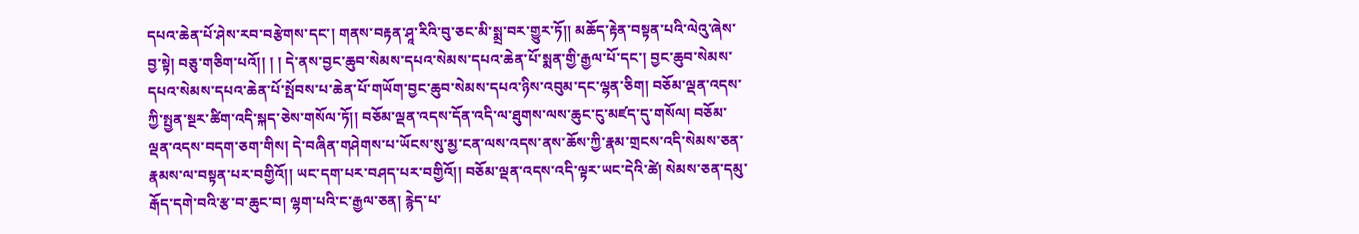དཔའ་ཆེན་པོ་ཤེས་རབ་བརྩེགས་དང་། གནས་བརྟན་ཤཱ་རིའི་བུ་ཅང་མི་སྨྲ་བར་གྱུར་ཏོ།། མཆོད་རྟེན་བསྟན་པའི་ལེའུ་ཞེས་བྱ་སྟེ། བཅུ་གཅིག་པའོ།། ། ། དེ་ནས་བྱང་ཆུབ་སེམས་དཔའ་སེམས་དཔའ་ཆེན་པོ་སྨན་གྱི་རྒྱལ་པོ་དང་། བྱང་ཆུབ་སེམས་དཔའ་སེམས་དཔའ་ཆེན་པོ་སྤོབས་པ་ཆེན་པོ་གཡོག་བྱང་ཆུབ་སེམས་དཔའ་ཉིས་འབུམ་དང་ལྷན་ཅིག། བཅོམ་ལྡན་འདས་ཀྱི་སྤྱན་སྔར་ཚིག་འདི་སྐད་ཅེས་གསོལ་ཏོ།། བཅོམ་ལྡན་འདས་དོན་འདི་ལ་ཐུགས་ལས་ཆུང་ངུ་མཛད་དུ་གསོལ། བཅོམ་ལྡན་འདས་བདག་ཅག་གིས། དེ་བཞིན་གཤེགས་པ་ཡོངས་སུ་མྱ་ངན་ལས་འདས་ནས་ཆོས་ཀྱི་རྣམ་གྲངས་འདི་སེམས་ཅན་རྣམས་ལ་བསྟན་པར་བགྱིའོ།། ཡང་དག་པར་བཤད་པར་བགྱིའོ།། བཅོམ་ལྡན་འདས་འདི་ལྟར་ཡང་དེའི་ཚེ། སེམས་ཅན་དམུ་རྒོད་དགེ་བའི་རྩ་བ་ཆུང་བ། ལྷག་པའི་ང་རྒྱལ་ཅན། རྙེད་པ་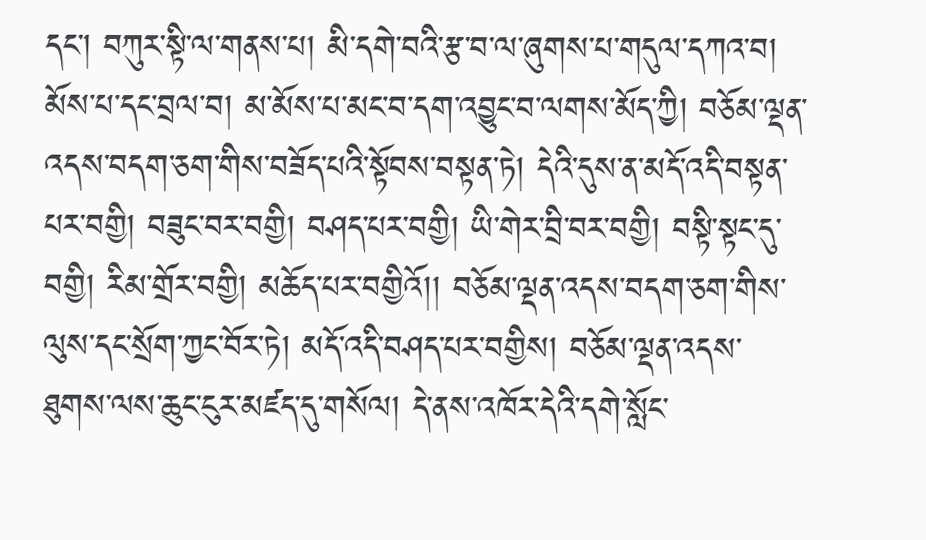དང་། བཀུར་སྟི་ལ་གནས་པ། མི་དགེ་བའི་རྩ་བ་ལ་ཞུགས་པ་གདུལ་དཀའ་བ། མོས་པ་དང་བྲལ་བ། མ་མོས་པ་མང་བ་དག་འབྱུང་བ་ལགས་མོད་ཀྱི། བཅོམ་ལྡན་འདས་བདག་ཅག་གིས་བཟོད་པའི་སྟོབས་བསྟན་ཏེ། དེའི་དུས་ན་མདོ་འདི་བསྟན་པར་བགྱི། བཟུང་བར་བགྱི། བཤད་པར་བགྱི། ཡི་གེར་བྲི་བར་བགྱི། བསྟི་སྟང་དུ་བགྱི། རིམ་གྲོར་བགྱི། མཆོད་པར་བགྱིའོ།། བཅོམ་ལྡན་འདས་བདག་ཅག་གིས་ལུས་དང་སྲོག་ཀྱང་བོར་ཏེ། མདོ་འདི་བཤད་པར་བགྱིས། བཅོམ་ལྡན་འདས་ཐུགས་ལས་ཆུང་ངུར་མཛད་དུ་གསོལ། དེ་ནས་འཁོར་དེའི་དགེ་སློང་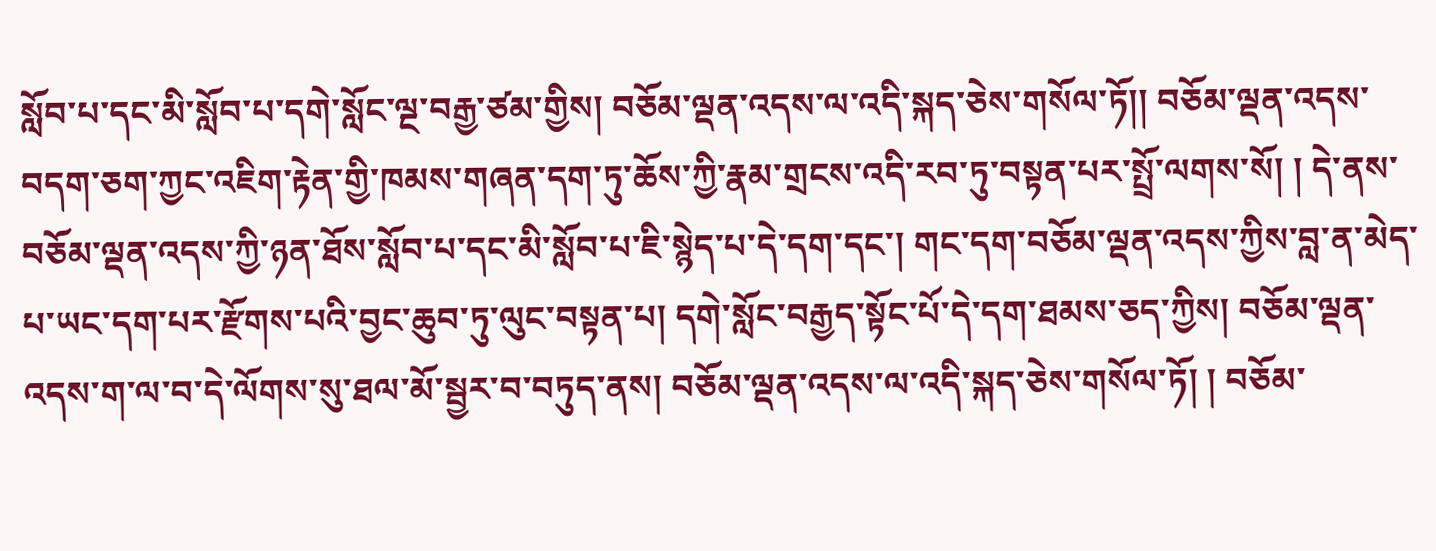སློབ་པ་དང་མི་སློབ་པ་དགེ་སློང་ལྔ་བརྒྱ་ཙམ་གྱིས། བཅོམ་ལྡན་འདས་ལ་འདི་སྐད་ཅེས་གསོལ་ཏོ།། བཅོམ་ལྡན་འདས་བདག་ཅག་ཀྱང་འཇིག་རྟེན་གྱི་ཁམས་གཞན་དག་ཏུ་ཆོས་ཀྱི་རྣམ་གྲངས་འདི་རབ་ཏུ་བསྟན་པར་སྤྲོ་ལགས་སོ། ། དེ་ནས་བཅོམ་ལྡན་འདས་ཀྱི་ཉན་ཐོས་སློབ་པ་དང་མི་སློབ་པ་ཇི་སྙེད་པ་དེ་དག་དང་། གང་དག་བཅོམ་ལྡན་འདས་ཀྱིས་བླ་ན་མེད་པ་ཡང་དག་པར་རྫོགས་པའི་བྱང་ཆུབ་ཏུ་ལུང་བསྟན་པ། དགེ་སློང་བརྒྱད་སྟོང་པོ་དེ་དག་ཐམས་ཅད་ཀྱིས། བཅོམ་ལྡན་འདས་ག་ལ་བ་དེ་ལོགས་སུ་ཐལ་མོ་སྦྱར་བ་བཏུད་ནས། བཅོམ་ལྡན་འདས་ལ་འདི་སྐད་ཅེས་གསོལ་ཏོ། ། བཅོམ་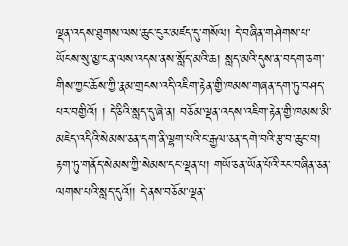ལྡན་འདས་ཐུགས་ལས་ཆུང་ངུར་མཛད་དུ་གསོལ། དེ་བཞིན་གཤེགས་པ་ཡོངས་སུ་མྱ་ངན་ལས་འདས་ནས་སློད་མའི་ཆ། སླད་མའི་དུས་ན་བདག་ཅག་གིས་ཀྱང་ཆོས་ཀྱི་རྣམ་གྲངས་འདི་འཇིག་རྟེན་གྱི་ཁམས་གཞན་དག་ཏུ་བཤད་པར་བགྱིའོ། ། དེ་ཅིའི་སླད་དུ་ཞེ་ན། བཅོམ་ལྡན་འདས་འཇིག་རྟེན་གྱི་ཁམས་མི་མཇེད་འདིའི་སེམས་ཅན་དག་ནི་ལྷག་པའི་ང་རྒྱལ་ཅན་དགེ་བའི་རྩ་བ་ཆུང་བ། རྟག་ཏུ་གནོད་སེམས་ཀྱི་སེམས་དང་ལྡན་པ། གཡོ་ཅན་ཡོན་པོའི་རང་བཞིན་ཅན་ལགས་པའི་སླད་དུའོ།། དེ་ནས་བཅོམ་ལྡན་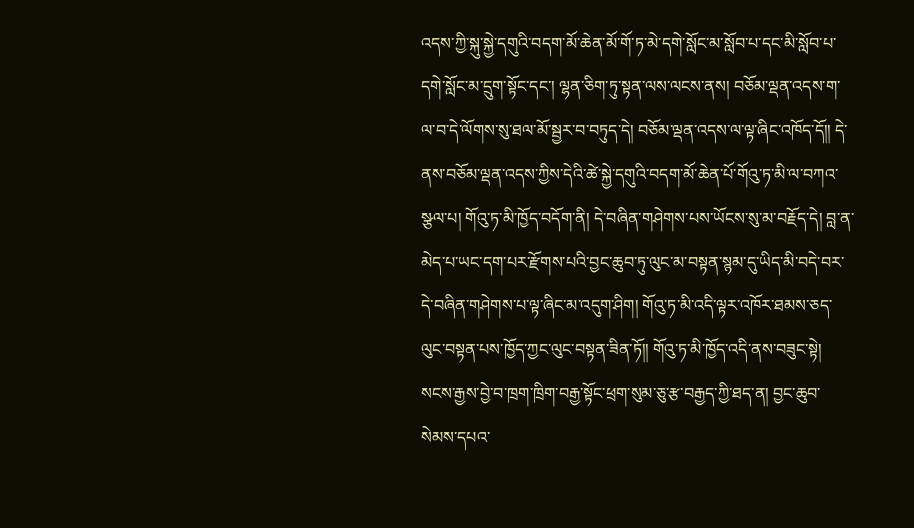འདས་ཀྱི་སྐུ་སྐྱེ་དགུའི་བདག་མོ་ཆེན་མོ་གོ་ཏ་མེ་དགེ་སློང་མ་སློབ་པ་དང་མི་སློབ་པ་དགེ་སློང་མ་དྲུག་སྟོང་དང་། ལྷན་ཅིག་ཏུ་སྟན་ལས་ལངས་ནས། བཅོམ་ལྡན་འདས་ག་ལ་བ་དེ་ལོགས་སུ་ཐལ་མོ་སྦྱར་བ་བཏུད་དེ། བཅོམ་ལྡན་འདས་ལ་ལྟ་ཞིང་འཁོད་དོ།། དེ་ནས་བཅོམ་ལྡན་འདས་ཀྱིས་དེའི་ཚེ་སྐྱེ་དགུའི་བདག་མོ་ཆེན་པོ་གོའུ་ཏ་མི་ལ་བཀའ་སྩལ་པ། གོའུ་ཏ་མི་ཁྱོད་བདོག་ནི། དེ་བཞིན་གཤེགས་པས་ཡོངས་སུ་མ་བརྗོད་དེ། བླ་ན་མེད་པ་ཡང་དག་པར་རྫོགས་པའི་བྱང་ཆུབ་ཏུ་ལུང་མ་བསྟན་སྙམ་དུ་ཡིད་མི་བདེ་བར་དེ་བཞིན་གཤེགས་པ་ལྟ་ཞིང་མ་འདུག་ཤིག། གོའུ་ཏ་མི་འདི་ལྟར་འཁོར་ཐམས་ཅད་ལུང་བསྟན་པས་ཁྱོད་ཀྱང་ལུང་བསྟན་ཟིན་ཏོ།། གོའུ་ཏ་མི་ཁྱོད་འདི་ནས་བཟུང་སྟེ། སངས་རྒྱས་བྱེ་བ་ཁྲག་ཁྲིག་བརྒྱ་སྟོང་ཕྲག་སུམ་ཅུ་རྩ་བརྒྱད་ཀྱི་ཐད་ན། བྱང་ཆུབ་སེམས་དཔའ་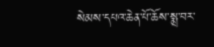སེམས་དཔའ་ཆེན་པོ་ཆོས་སྨྲ་བར་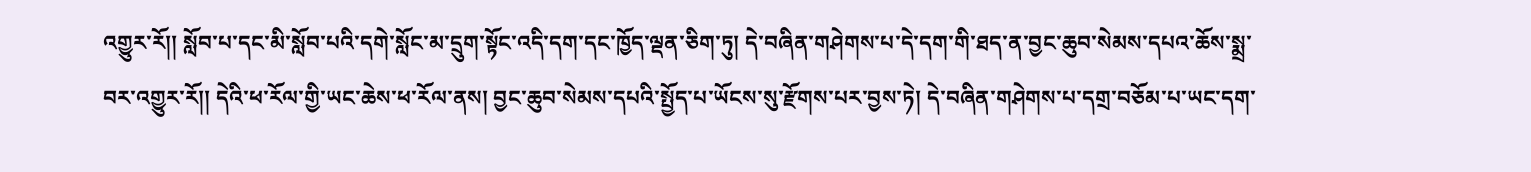འགྱུར་རོ།། སློབ་པ་དང་མི་སློབ་པའི་དགེ་སློང་མ་དྲུག་སྟོང་འདི་དག་དང་ཁྱོད་ལྡན་ཅིག་ཏུ། དེ་བཞིན་གཤེགས་པ་དེ་དག་གི་ཐད་ན་བྱང་ཆུབ་སེམས་དཔའ་ཆོས་སྨྲ་བར་འགྱུར་རོ།། དེའི་ཕ་རོལ་གྱི་ཡང་ཆེས་ཕ་རོལ་ནས། བྱང་ཆུབ་སེམས་དཔའི་སྤྱོད་པ་ཡོངས་སུ་རྫོགས་པར་བྱས་ཏེ། དེ་བཞིན་གཤེགས་པ་དགྲ་བཅོམ་པ་ཡང་དག་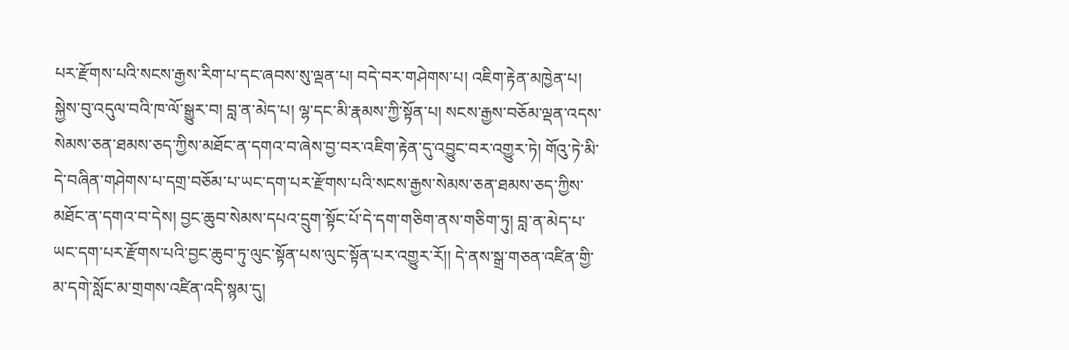པར་རྫོགས་པའི་སངས་རྒྱས་རིག་པ་དང་ཞབས་སུ་ལྡན་པ། བདེ་བར་གཤེགས་པ། འཇིག་རྟེན་མཁྱེན་པ། སྐྱེས་བུ་འདུལ་བའི་ཁ་ལོ་སྒྱུར་བ། བླ་ན་མེད་པ། ལྷ་དང་མི་རྣམས་ཀྱི་སྟོན་པ། སངས་རྒྱས་བཅོམ་ལྡན་འདས་སེམས་ཅན་ཐམས་ཅད་ཀྱིས་མཐོང་ན་དགའ་བ་ཞེས་བྱ་བར་འཇིག་རྟེན་དུ་འབྱུང་བར་འགྱུར་ཏེ། གོའུ་ཏེ་མི་དེ་བཞིན་གཤེགས་པ་དགྲ་བཅོམ་པ་ཡང་དག་པར་རྫོགས་པའི་སངས་རྒྱས་སེམས་ཅན་ཐམས་ཅད་ཀྱིས་མཐོང་ན་དགའ་བ་དེས། བྱང་ཆུབ་སེམས་དཔའ་དྲུག་སྟོང་པོ་དེ་དག་གཅིག་ནས་གཅིག་ཏུ། བླ་ན་མེད་པ་ཡང་དག་པར་རྫོགས་པའི་བྱང་ཆུབ་ཏུ་ལུང་སྟོན་པས་ལུང་སྟོན་པར་འགྱུར་རོ།། དེ་ནས་སྒྲ་གཅན་འཛིན་གྱི་མ་དགེ་སློང་མ་གྲགས་འཛིན་འདི་སྙམ་དུ།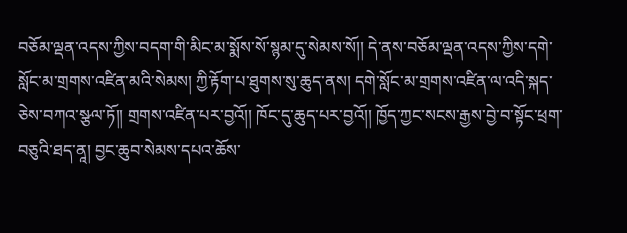བཅོམ་ལྡན་འདས་ཀྱིས་བདག་གི་མིང་མ་སྨོས་སོ་སྙམ་དུ་སེམས་སོ།། དེ་ནས་བཅོམ་ལྡན་འདས་ཀྱིས་དགེ་སློང་མ་གྲགས་འཛིན་མའི་སེམས། ཀྱི་རྟོག་པ་ཐུགས་སུ་ཆུད་ནས། དགེ་སློང་མ་གྲགས་འཛིན་ལ་འདི་སྐད་ཅེས་བཀའ་སྩལ་ཏོ།། གྲགས་འཛིན་པར་བྱའོ།། ཁོང་དུ་ཆུད་པར་བྱའོ།། ཁྱོད་ཀྱང་སངས་རྒྱས་བྱེ་བ་སྟོང་ཕྲག་བཅུའི་ཐད་ནཱ། བྱང་ཆུབ་སེམས་དཔའ་ཆོས་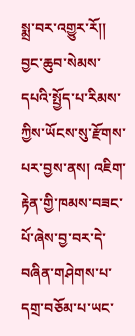སྨྲ་བར་འགྱུར་རོ།། བྱང་ཆུབ་སེམས་དཔའི་སྤྱོད་པ་རིམས་ཀྱིས་ཡོངས་སུ་རྫོགས་པར་བྱས་ནས། འཇིག་རྟེན་གྱི་ཁམས་བཟང་པོ་ཞེས་བྱ་བར་དེ་བཞིན་གཤེགས་པ་དགྲ་བཅོམ་པ་ཡང་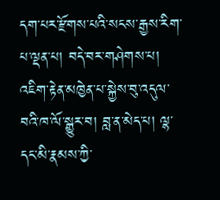དག་པར་རྫོགས་པའི་སངས་རྒྱས་རིག་པ་ལྡན་པ། བདེ་བར་གཤེགས་པ། འཇིག་རྟེན་མཁྱེན་པ་སྐྱེས་བུ་འདུལ་བའི་ཁ་ལོ་སྒྱུར་བ། བླ་ན་མེད་པ། ལྷ་དང་མི་རྣམས་ཀྱི་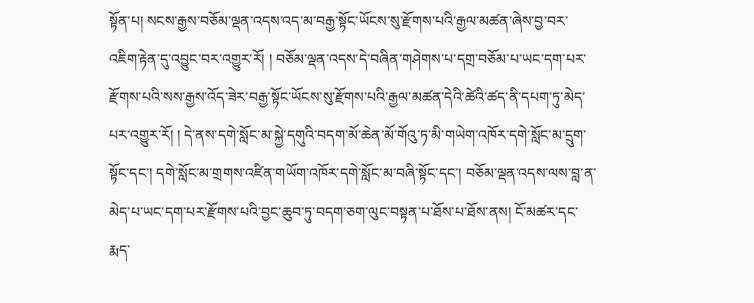སྟོན་པ། སངས་རྒྱས་བཅོམ་ལྡན་འདས་འད་མ་བརྒྱ་སྟོང་ཡོངས་སུ་རྫོགས་པའི་རྒྱལ་མཚན་ཞེས་བྱ་བར་འཇིག་རྟེན་དུ་འབྱུང་བར་འགྱུར་རོ། ། བཅོམ་ལྡན་འདས་དེ་བཞིན་གཤེགས་པ་དགྲ་བཅོམ་པ་ཡང་དག་པར་རྫོགས་པའི་སས་རྒྱས་འོད་ཟེར་བརྒྱ་སྟོང་ཡོངས་སུ་རྫོགས་པའི་རྒྱལ་མཚན་དེའི་ཚེའི་ཚད་ནི་དཔག་ཏུ་མེད་པར་འགྱུར་རོ། ། དེ་ནས་དགེ་སློང་མ་སྐྱེ་དགུའི་བདག་མོ་ཆེན་མོ་གོའུ་ཏ་མི་གཡེག་འཁོར་དགེ་སློང་མ་དྲུག་སྟོང་དང་། དགེ་སློང་མ་གྲགས་འཛིན་གཡོག་འཁོར་དགེ་སློང་མ་བཞི་སྟོང་དང་། བཅོམ་ལྡན་འདས་ལས་བླ་ན་མེད་པ་ཡང་དག་པར་རྫོགས་པའི་བྱང་ཆུབ་ཏུ་བདག་ཅག་ལུང་བསྟན་པ་ཐོས་པ་ཐོས་ནས། ངོ་མཚར་དང་རྨད་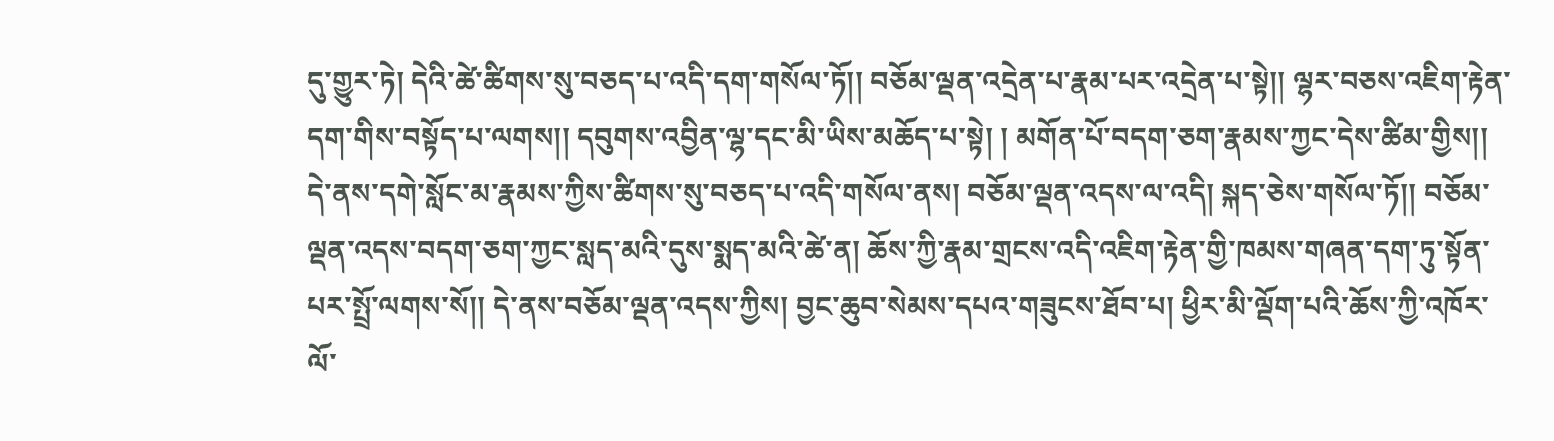དུ་གྱུར་ཏེ། དེའི་ཚེ་ཚིགས་སུ་བཅད་པ་འདི་དག་གསོལ་ཏོ།། བཅོམ་ལྡན་འདྲེན་པ་རྣམ་པར་འདྲེན་པ་སྟེ།། ལྷར་བཅས་འཇིག་རྟེན་དག་གིས་བསྟོད་པ་ལགས།། དབུགས་འབྱིན་ལྷ་དང་མི་ཡིས་མཆོད་པ་སྟེ། ། མགོན་པོ་བདག་ཅག་རྣམས་ཀྱང་དེས་ཚིམ་གྱིས།། དེ་ནས་དགེ་སློང་མ་རྣམས་ཀྱིས་ཚིགས་སུ་བཅད་པ་འདི་གསོལ་ནས། བཅོམ་ལྡན་འདས་ལ་འདི། སྐད་ཅེས་གསོལ་ཏོ།། བཅོམ་ལྡན་འདས་བདག་ཅག་ཀྱང་སླད་མའི་དུས་སྨད་མའི་ཚེ་ན། ཆོས་ཀྱི་རྣམ་གྲངས་འདི་འཇིག་རྟེན་གྱི་ཁམས་གཞན་དག་ཏུ་སྟོན་པར་སྤྲོ་ལགས་སོ།། དེ་ནས་བཅོམ་ལྡན་འདས་ཀྱིས། བྱང་ཆུབ་སེམས་དཔའ་གཟུངས་ཐོབ་པ། ཕྱིར་མི་ལྡོག་པའི་ཆོས་ཀྱི་འཁོར་ལོ་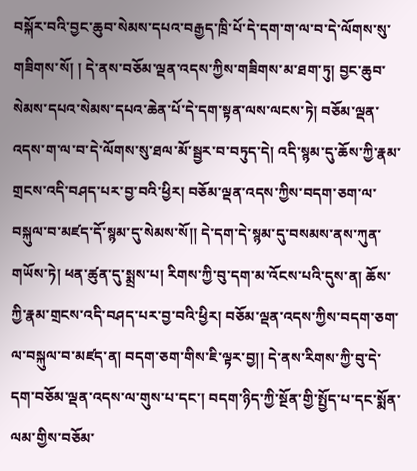བསྐོར་བའི་བྱང་ཆུབ་སེམས་དཔའ་བརྒྱད་ཁྲི་པོ་དེ་དག་ག་ལ་བ་དེ་ལོགས་སུ་གཟིགས་སོ། ། དེ་ནས་བཅོམ་ལྡན་འདས་ཀྱིས་གཟིགས་མ་ཐག་ཏུ། བྱང་ཆུབ་སེམས་དཔའ་སེམས་དཔའ་ཆེན་པོ་དེ་དག་སྟན་ལས་ལངས་ཏེ། བཅོམ་ལྡན་འདས་ག་ལ་བ་དེ་ལོགས་སུ་ཐལ་མོ་སྦྱར་བ་བཏུད་དེ། འདི་སྙམ་དུ་ཆོས་ཀྱི་རྣམ་གྲངས་འདི་བཤད་པར་བྱ་བའི་ཕྱིར། བཅོམ་ལྡན་འདས་ཀྱིས་བདག་ཅག་ལ་བསྐུལ་བ་མཛད་དོ་སྙམ་དུ་སེམས་སོ།། དེ་དག་དེ་སྙམ་དུ་བསམས་ནས་ཀུན་གཡོས་ཏེ། ཕན་ཚུན་དུ་སྨྲས་པ། རིགས་ཀྱི་བུ་དག་མ་འོངས་པའི་དུས་ན། ཆོས་ཀྱི་རྣམ་གྲངས་འདི་བཤད་པར་བྱ་བའི་ཕྱིར། བཅོམ་ལྡན་འདས་ཀྱིས་བདག་ཅག་ལ་བསྐུལ་བ་མཛད་ན། བདག་ཅག་གིས་ཇི་ལྟར་བྱ།། དེ་ནས་རིགས་ཀྱི་བུ་དེ་དག་བཅོམ་ལྡན་འདས་ལ་གུས་པ་དང་། བདག་ཉིད་ཀྱི་སྔོན་གྱི་སྤྱོད་པ་དང་སྨོན་ལམ་གྱིས་བཅོམ་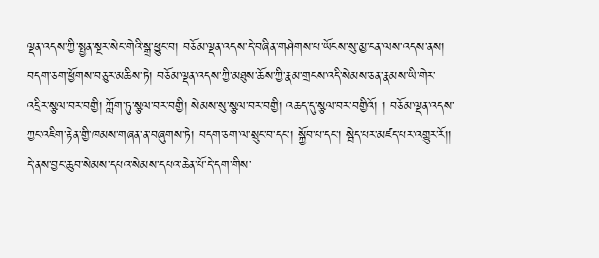ལྡན་འདས་ཀྱི་སྤྱན་སྔར་སེང་གེའི་སྒྲ་ཕྱུང་བ། བཅོམ་ལྡན་འདས་དེ་བཞིན་གཤེགས་པ་ཡོངས་སུ་མྱ་ངན་ལས་འདས་ནས། བདག་ཅག་ཕྱོགས་བཅུར་མཆིས་ཏེ། བཅོམ་ལྡན་འདས་ཀྱི་མཐུས་ཆོས་ཀྱི་རྣམ་གྲངས་འདི་སེམས་ཅན་རྣམས་ཡི་གེར་འདྲིར་སྩལ་བར་བགྱི། ཀློག་ཏུ་སྩལ་བར་བགྱི། སེམས་སུ་སྩལ་བར་བགྱི། འཆད་དུ་སྩལ་བར་བགྱིའོ། ། བཅོམ་ལྡན་འདས་ཀྱང་འཇིག་རྟེན་གྱི་ཁམས་གཞན་ན་བཞུགས་ཏེ། བདག་ཅག་ལ་སྲུང་བ་དང་། སྐྱོབ་པ་དང་། སྦེད་པར་མཛད་པར་འགྱུར་རོ།། དེ་ནས་བྱང་ཆུབ་སེམས་དཔའ་སེམས་དཔའ་ཆེན་པོ་དེ་དག་གིས་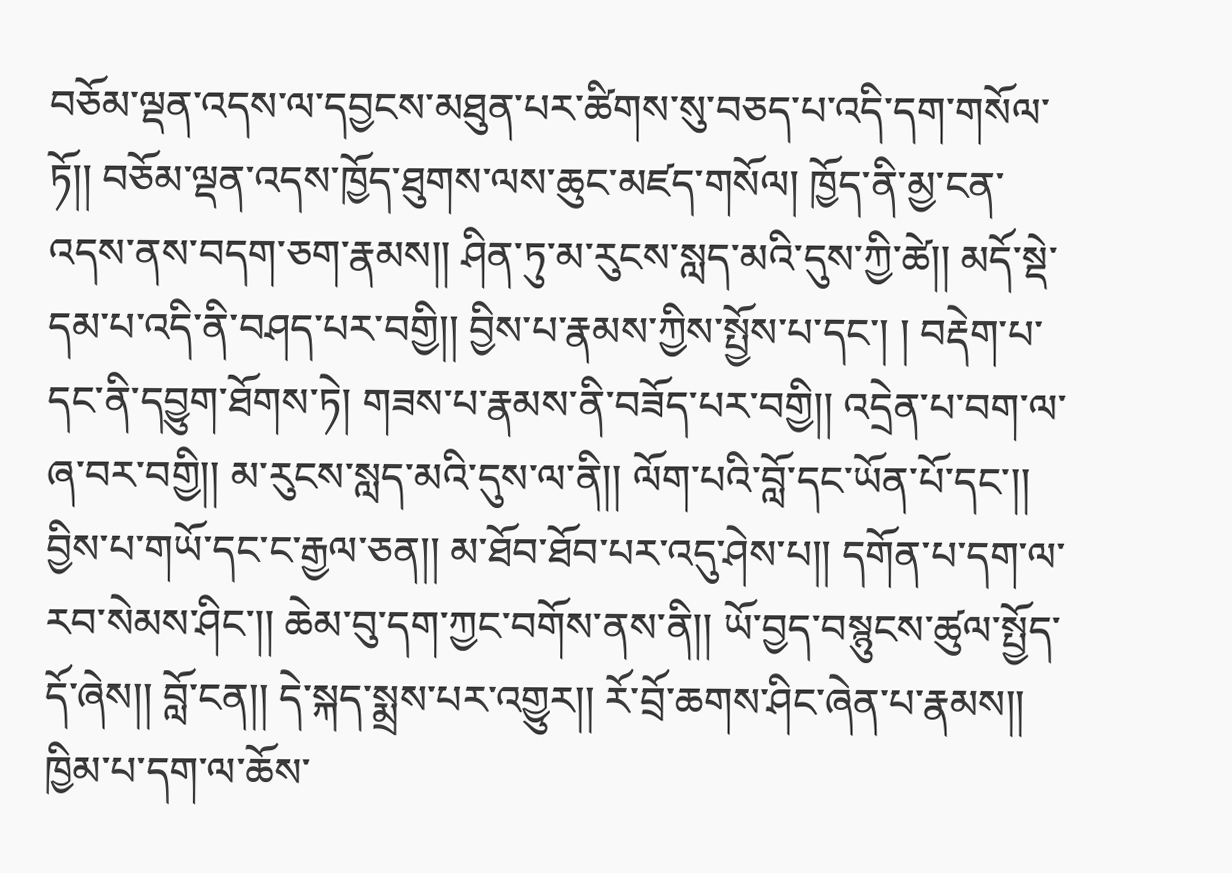བཅོམ་ལྡན་འདས་ལ་དབྱངས་མཐུན་པར་ཚིགས་སུ་བཅད་པ་འདི་དག་གསོལ་ཏོ།། བཅོམ་ལྡན་འདས་ཁྱོད་ཐུགས་ལས་ཆུང་མཛད་གསོལ། ཁྱོད་ནི་མྱ་ངན་འདས་ནས་བདག་ཅག་རྣམས།། ཤིན་ཏུ་མ་རུངས་སླད་མའི་དུས་ཀྱི་ཚེ།། མདོ་སྡེ་དམ་པ་འདི་ནི་བཤད་པར་བགྱི།། བྱིས་པ་རྣམས་ཀྱིས་སྤྱོས་པ་དང་། ། བརྡེག་པ་དང་ནི་དབྱུག་ཐོགས་ཏེ། གཟས་པ་རྣམས་ནི་བཟོད་པར་བགྱི།། འདྲེན་པ་བག་ལ་ཞ་བར་བགྱི།། མ་རུངས་སླད་མའི་དུས་ལ་ནི།། ལོག་པའི་བློ་དང་ཡོན་པོ་དང་།། བྱིས་པ་གཡོ་དང་ང་རྒྱལ་ཅན།། མ་ཐོབ་ཐོབ་པར་འདུ་ཤེས་པ།། དགོན་པ་དག་ལ་རབ་སེམས་ཤིང་།། ཆེམ་བུ་དག་ཀྱང་བགོས་ནས་ནི།། ཡོ་བྱད་བསྙུངས་ཚུལ་སྤྱོད་དོ་ཞེས།། བློ་ངན།། དེ་སྐད་སྨྲས་པར་འགྱུར།། རོ་བྲོ་ཆགས་ཤིང་ཞེན་པ་རྣམས།། ཁྱིམ་པ་དག་ལ་ཆོས་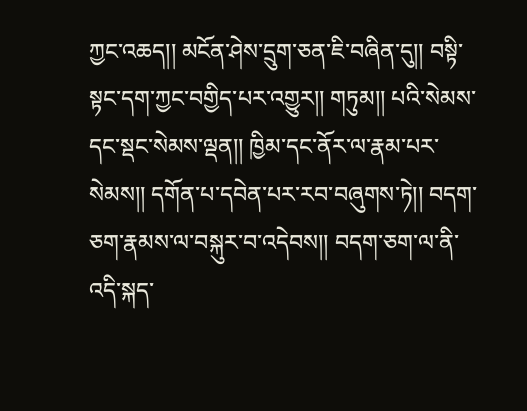ཀྱང་འཆད།། མངོན་ཤེས་དྲུག་ཅན་ཇི་བཞིན་དུ།། བསྟི་སྟང་དག་ཀྱང་བགྱིད་པར་འགྱུར།། གཏུམ།། པའི་སེམས་དང་སྡང་སེམས་ལྡན།། ཁྱིམ་དང་ནོར་ལ་རྣམ་པར་སེམས།། དགོན་པ་དབེན་པར་རབ་བཞུགས་ཏེ།། བདག་ཅག་རྣམས་ལ་བསྐུར་བ་འདེབས།། བདག་ཅག་ལ་ནི་འདི་སྐད་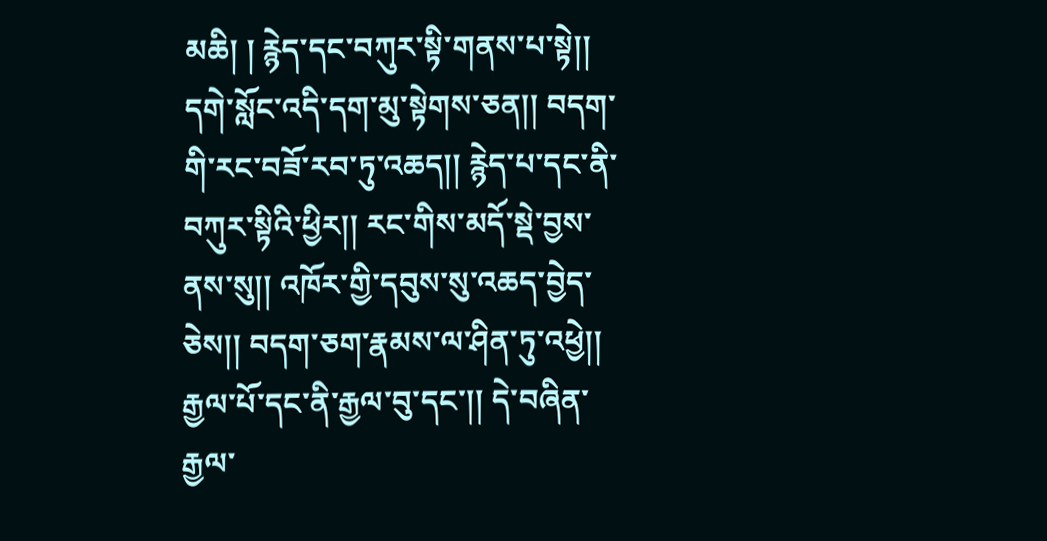མཆི། ། རྙེད་དང་བཀུར་སྟི་གནས་པ་སྟེ།། དགེ་སློང་འདི་དག་མུ་སྟེགས་ཅན།། བདག་གི་རང་བཟོ་རབ་ཏུ་འཆད།། རྙེད་པ་དང་ནི་བཀུར་སྟིའི་ཕྱིར།། རང་གིས་མདོ་སྡེ་བྱས་ནས་སུ།། འཁོར་གྱི་དབུས་སུ་འཆད་བྱེད་ཅེས།། བདག་ཅག་རྣམས་ལ་ཤིན་ཏུ་འཕྱེ།། རྒྱལ་པོ་དང་ནི་རྒྱལ་བུ་དང་།། དེ་བཞིན་རྒྱལ་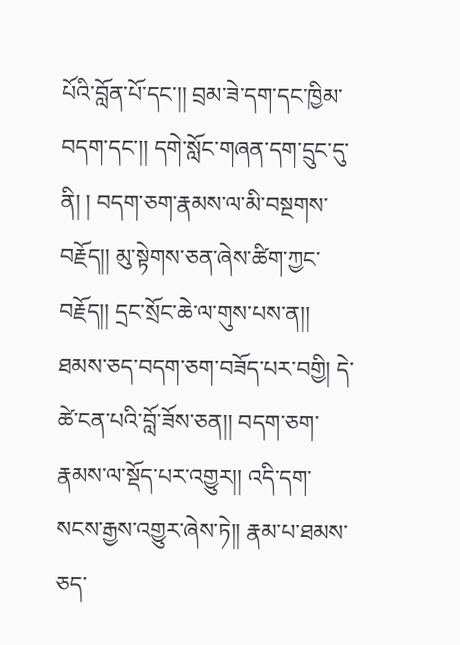པོའི་བློན་པོ་དང་།། བྲམ་ཟེ་དག་དང་ཁྱིམ་བདག་དང་།། དགེ་སློང་གཞན་དག་དྲུང་དུ་ནི། ། བདག་ཅག་རྣམས་ལ་མི་བསྔགས་བརྗོད།། མུ་སྟེགས་ཅན་ཞེས་ཚིག་ཀྱང་བརྗོད།། དྲང་སྲོང་ཆེ་ལ་གུས་པས་ན།། ཐམས་ཅད་བདག་ཅག་བཟོད་པར་བགྱི། དེ་ཚེ་ངན་པའི་བློ་ཟོས་ཅན།། བདག་ཅག་རྣམས་ལ་སྡོད་པར་འགྱུར།། འདི་དག་སངས་རྒྱས་འགྱུར་ཞེས་ཏེ།། རྣམ་པ་ཐམས་ཅད་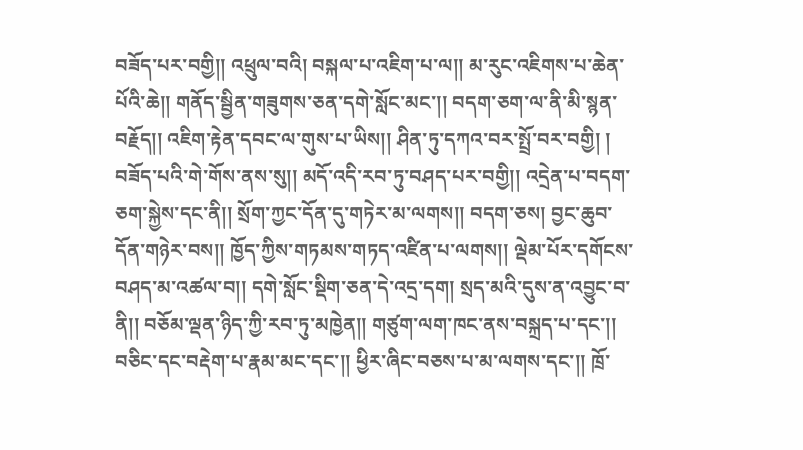བཟོད་པར་བགྱི།། འཕྲུལ་བའི། བསྐལ་པ་འཇིག་པ་ལ།། མ་རུང་འཇིགས་པ་ཆེན་པོའི་ཆེ།། གནོད་སྦྱིན་གཟུགས་ཅན་དགེ་སློང་མང་།། བདག་ཅག་ལ་ནི་མི་སྙན་བརྗོད།། འཇིག་རྟེན་དབང་ལ་གུས་པ་ཡིས།། ཤིན་ཏུ་དཀའ་བར་སྤྲོ་བར་བགྱི། ། བཟོད་པའི་གེ་གོས་ནས་སུ།། མདོ་འདི་རབ་ཏུ་བཤད་པར་བགྱི།། འདྲེན་པ་བདག་ཅག་སྐྱེས་དང་ནི།། སྲོག་ཀྱང་དོན་དུ་གཏེར་མ་ལགས།། བདག་ཅས། བྱང་ཆུབ་དོན་གཉེར་བས།། ཁྱོད་ཀྱིས་གཏམས་གཏད་འཛིན་པ་ལགས།། ལྡེམ་པོར་དགོངས་བཤད་མ་འཚལ་བ།། དགེ་སློང་སྡིག་ཅན་དེ་འདྲ་དག། སྲད་མའི་དུས་ན་འབྱུང་བ་ནི།། བཅོམ་ལྡན་ཉིད་ཀྱི་རབ་ཏུ་མཁྱེན།། གཙུག་ལག་ཁང་ནས་བསྐྲད་པ་དང་།། བཅིང་དང་བརྡེག་པ་རྣམ་མང་དང་།། ཕྱིར་ཞིང་བཅས་པ་མ་ལགས་དང་།། ཁྲོ་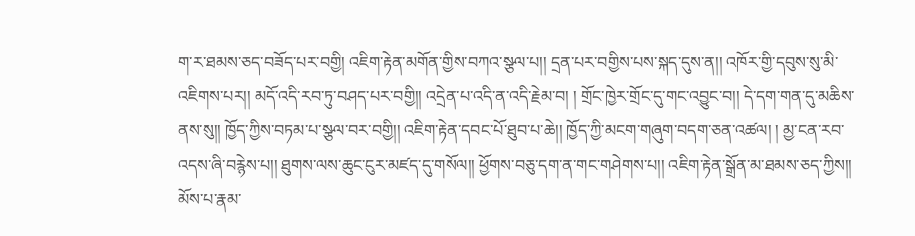ག་ར་ཐམས་ཅད་བཟོད་པར་བགྱི། འཇིག་རྟེན་མགོན་གྱིས་བཀའ་སྩལ་པ།། དྲན་པར་བགྱིས་པས་སྐད་དུས་ན།། འཁོར་གྱི་དབུས་སུ་མི་འཇིགས་པར།། མདོ་འདི་རབ་ཏུ་བཤད་པར་བགྱི།། འདྲེན་པ་འདི་ན་འདི་རྗེམ་བ། ། གྲོང་ཁྱེར་གྲོང་དུ་གང་འབྱུང་བ།། དེ་དག་གན་དུ་མཆིས་ནས་སུ།། ཁྱོད་ཀྱིས་བཏམ་པ་སྩལ་བར་བགྱི།། འཇིག་རྟེན་དབང་པོ་ཐུབ་པ་ཆེ།། ཁྱོད་ཀྱི་མངག་གཞུག་བདག་ཅན་འཚལ། ། མྱ་ངན་རབ་འདས་ཞི་བརྙེས་པ།། ཐུགས་ལས་ཆུང་ངུར་མཛད་དུ་གསོལ།། ཕྱོགས་བཅུ་དག་ན་གང་གཤེགས་པ།། འཇིག་རྟེན་སྒྲོན་མ་ཐམས་ཅད་ཀྱིས།། མོས་པ་རྣམ་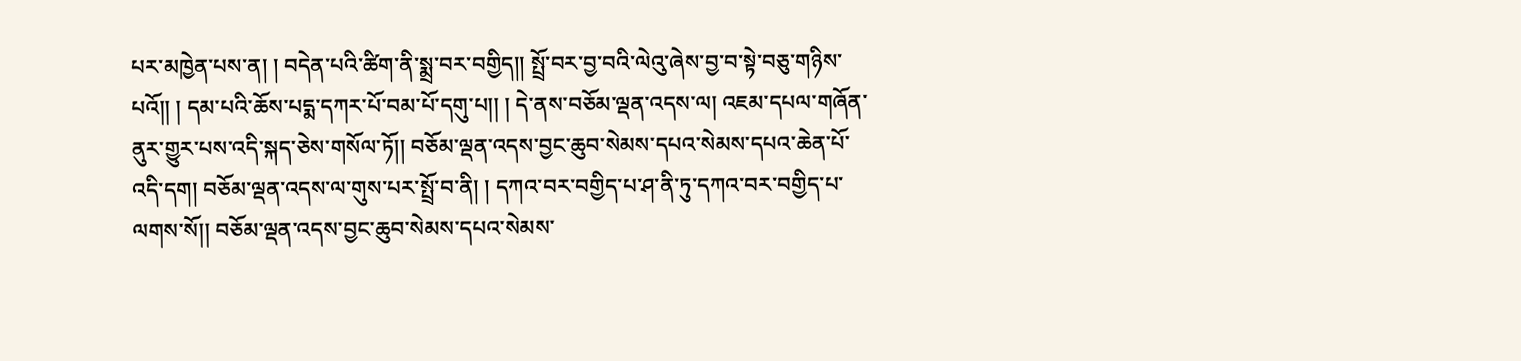པར་མཁྱེན་པས་ན། ། བདེན་པའི་ཚིག་ནི་སྨྲ་བར་བགྱིད།། སྤྲོ་བར་བྱ་བའི་ལེའུ་ཞེས་བྱ་བ་སྟེ་བཅུ་གཉིས་པའོ།། ། དམ་པའི་ཆོས་པདྨ་དཀར་པོ་བམ་པོ་དགུ་པ།། ། དེ་ནས་བཅོམ་ལྡན་འདས་ལ། འཇམ་དཔལ་གཞོན་ནུར་གྱུར་པས་འདི་སྐད་ཅེས་གསོལ་ཏོ།། བཅོམ་ལྡན་འདས་བྱང་ཆུབ་སེམས་དཔའ་སེམས་དཔའ་ཆེན་པོ་འདི་དག། བཅོམ་ལྡན་འདས་ལ་གུས་པར་སྤྲོ་བ་ནི། ། དཀའ་བར་བགྱིད་པ་ཤ་ནི་ཏུ་དཀའ་བར་བགྱིད་པ་ལགས་སོ།། བཅོམ་ལྡན་འདས་བྱང་ཆུབ་སེམས་དཔའ་སེམས་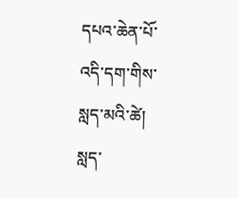དཔའ་ཆེན་པོ་འདི་དག་གིས་སླད་མའི་ཚེ། སླད་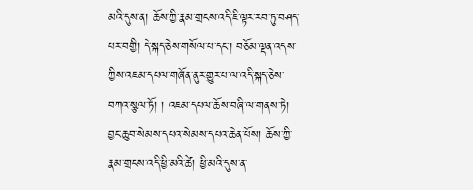མའི་དུས་ན། ཆོས་ཀྱི་རྣམ་གྲངས་འདི་ཇི་ལྟར་རབ་ཏུ་བཤད་པར་བགྱི། དེ་སྐད་ཅེས་གསོལ་པ་དང་། བཅོམ་ལྡན་འདས་ཀྱིས་འཇམ་དཔལ་གཞོན་ནུར་གྱུར་པ་ལ་འདི་སྐད་ཅེས་བཀའ་སྩལ་ཏོ། ། འཇམ་དཔལ་ཆོས་བཞི་ལ་གནས་ཏེ། བྱང་ཆུབ་སེམས་དཔའ་སེམས་དཔའ་ཆེན་པོས། ཆོས་ཀྱི་རྣམ་གྲངས་འདི་ཕྱི་མའི་ཚེ། ཕྱི་མའི་དུས་ན་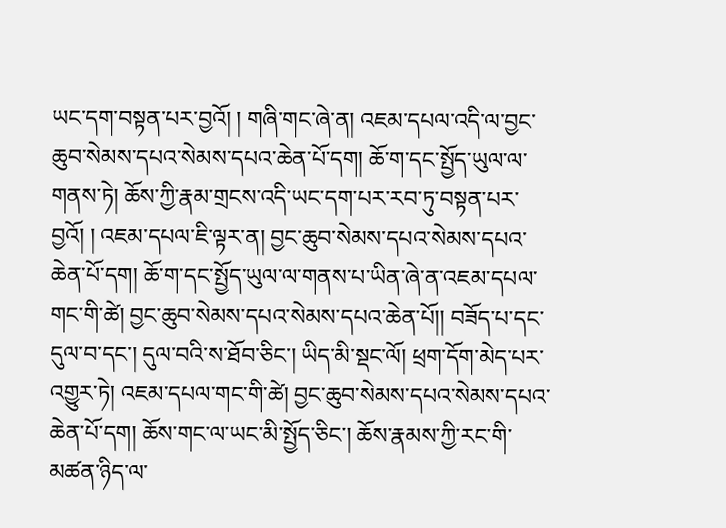ཡང་དག་བསྟན་པར་བྱའོ། ། གཞི་གང་ཞེ་ན། འཇམ་དཔལ་འདི་ལ་བྱང་ཆུབ་སེམས་དཔའ་སེམས་དཔའ་ཆེན་པོ་དག། ཆོ་ག་དང་སྤྱོད་ཡུལ་ལ་གནས་ཏེ། ཆོས་ཀྱི་རྣམ་གྲངས་འདི་ཡང་དག་པར་རབ་ཏུ་བསྟན་པར་བྱའོ། ། འཇམ་དཔལ་ཇི་ལྟར་ན། བྱང་ཆུབ་སེམས་དཔའ་སེམས་དཔའ་ཆེན་པོ་དག། ཆོ་ག་དང་སྤྱོད་ཡུལ་ལ་གནས་པ་ཡིན་ཞེ་ན་འཇམ་དཔལ་གང་གི་ཚེ། བྱང་ཆུབ་སེམས་དཔའ་སེམས་དཔའ་ཆེན་པོ།། བཟོད་པ་དང་དུལ་བ་དང་། དུལ་བའི་ས་ཐོབ་ཅིང་། ཡིད་མི་སྡང་ལོ། ཕྲག་དོག་མེད་པར་འགྱུར་ཏེ། འཇམ་དཔལ་གང་གི་ཚེ། བྱང་ཆུབ་སེམས་དཔའ་སེམས་དཔའ་ཆེན་པོ་དག། ཆོས་གང་ལ་ཡང་མི་སྤྱོད་ཅིང་། ཆོས་རྣམས་ཀྱི་རང་གི་མཚན་ཉིད་ལ་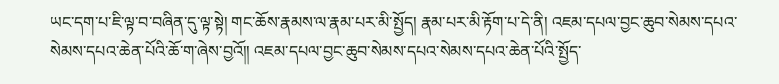ཡང་དག་པ་ཇི་ལྟ་བ་བཞིན་དུ་ལྟ་སྟེ། གང་ཆོས་རྣམས་ལ་རྣམ་པར་མི་སྤྱོད། རྣམ་པར་མི་རྟོག་པ་དེ་ནི། འཇམ་དཔལ་བྱང་ཆུབ་སེམས་དཔའ་སེམས་དཔའ་ཆེན་པོའི་ཆོ་ག་ཞེས་བྱའོ།། འཇམ་དཔལ་བྱང་ཆུབ་སེམས་དཔའ་སེམས་དཔའ་ཆེན་པོའི་སྤྱོད་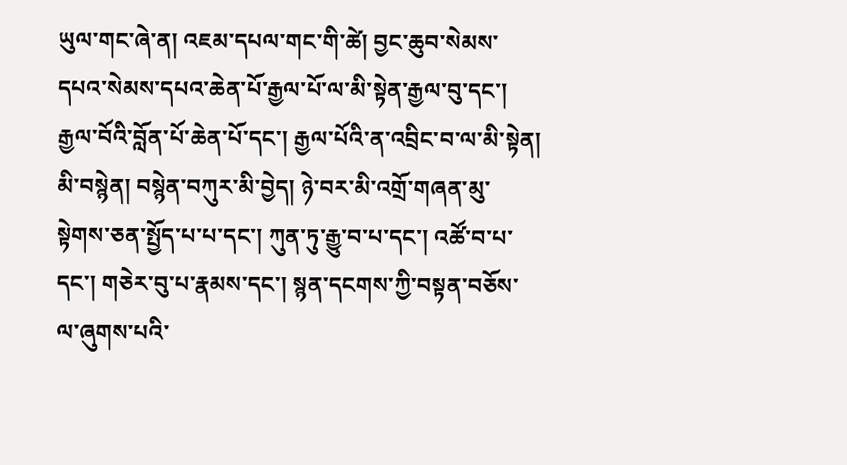ཡུལ་གང་ཞེ་ན། འཇམ་དཔལ་གང་གི་ཚེ། བྱང་ཆུབ་སེམས་དཔའ་སེམས་དཔའ་ཆེན་པོ་རྒྱལ་པོ་ལ་མི་སྟེན་རྒྱལ་བུ་དང་། རྒྱལ་བོའི་བློན་པོ་ཆེན་པོ་དང་། རྒྱལ་པོའི་ན་འབྲིང་བ་ལ་མི་སྟེན། མི་བསྙེན། བསྙེན་བཀུར་མི་བྱེད། ཉེ་བར་མི་འགྲོ་གཞན་མུ་སྟེགས་ཅན་སྤྱོད་པ་པ་དང་། ཀུན་ཏུ་རྒྱུ་བ་པ་དང་། འཚོ་བ་པ་དང་། གཅེར་བུ་པ་རྣམས་དང་། སྙན་དངགས་ཀྱི་བསྟན་བཅོས་ལ་ཞུགས་པའི་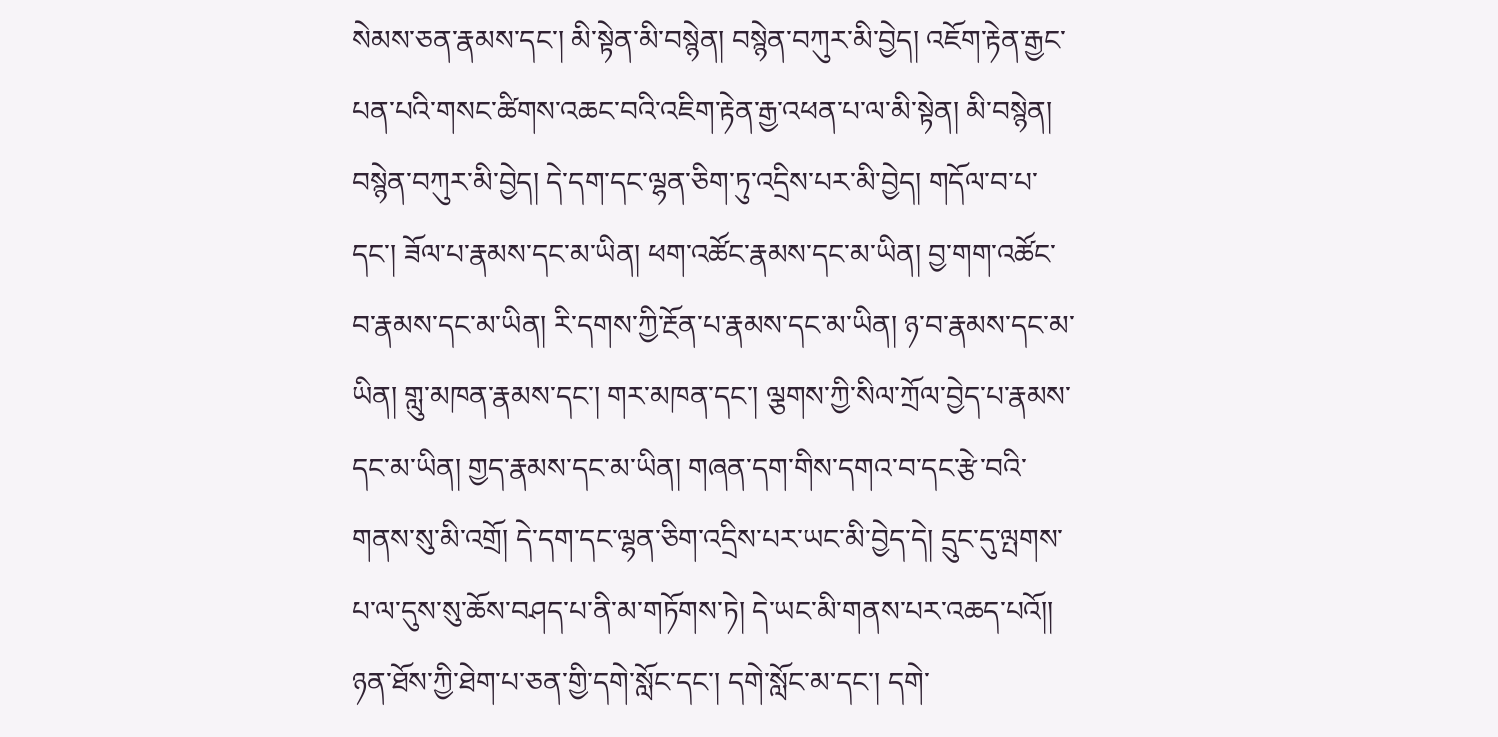སེམས་ཅན་རྣམས་དང་། མི་སྟེན་མི་བསྙེན། བསྙེན་བཀུར་མི་བྱེད། འཇོག་རྟེན་རྒྱང་པན་པའི་གསང་ཚིགས་འཆང་བའི་འཇིག་རྟེན་རྒྱ་འཕན་པ་ལ་མི་སྟེན། མི་བསྙེན། བསྙེན་བཀུར་མི་བྱེད། དེ་དག་དང་ལྷན་ཅིག་ཏུ་འདྲིས་པར་མི་བྱེད། གདོལ་བ་པ་དང་། ཟོལ་པ་རྣམས་དང་མ་ཡིན། ཕག་འཚོང་རྣམས་དང་མ་ཡིན། བྱ་གག་འཚོང་བ་རྣམས་དང་མ་ཡིན། རི་དགས་ཀྱི་རྔོན་པ་རྣམས་དང་མ་ཡིན། ཉ་བ་རྣམས་དང་མ་ཡིན། གླུ་མཁན་རྣམས་དང་། གར་མཁན་དང་། ལྕགས་ཀྱི་སིལ་ཀྲོལ་བྱེད་པ་རྣམས་དང་མ་ཡིན། གྱད་རྣམས་དང་མ་ཡིན། གཞན་དག་གིས་དགའ་བ་དང་རྩེ་བའི་གནས་སུ་མི་འགྲོ། དེ་དག་དང་ལྷན་ཅིག་འདྲིས་པར་ཡང་མི་བྱེད་དེ། དྲུང་དུ་ལྤགས་པ་ལ་དུས་སུ་ཆོས་བཤད་པ་ནི་མ་གཏོགས་ཏེ། དེ་ཡང་མི་གནས་པར་འཆད་པའོ།། ཉན་ཐོས་ཀྱི་ཐེག་པ་ཅན་གྱི་དགེ་སློང་དང་། དགེ་སློང་མ་དང་། དགེ་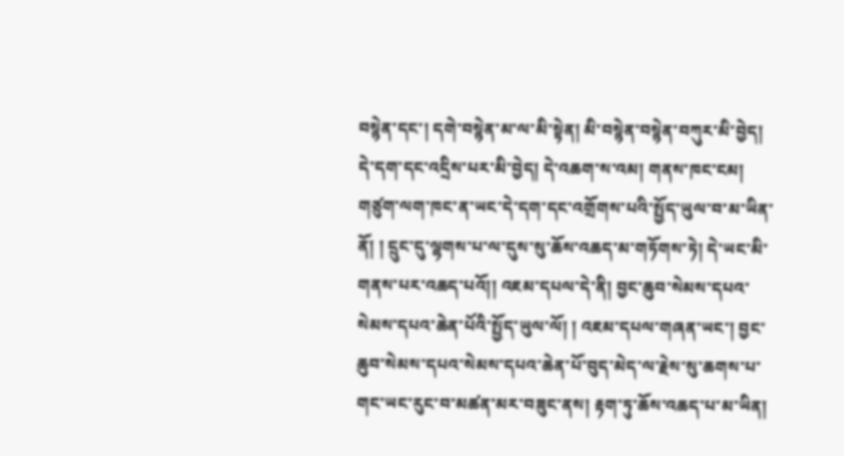བསྙེན་དང་། དགེ་བསྙེན་མ་ལ་མི་སྟེན། མི་བསྙེན་བསྙེན་བཀུར་མི་བྱེད། དེ་དག་དང་འདྲིས་པར་མི་བྱེད། དེ་འཆག་ས་འམ། གནས་ཁང་ངམ། གཙུག་ལག་ཁང་ན་ཡང་དེ་དག་དང་འགྲོགས་པའི་སྤྱོད་ཡུལ་བ་མ་ཡིན་ནོ། ། དྲུང་དུ་ལྷགས་པ་ལ་དུས་སུ་ཆོས་འཆད་མ་གཏོགས་ཏེ། དེ་ཡང་མི་གནས་པར་འཆད་པའོ།། འཇམ་དཔལ་དེ་ནི། བྱང་ཆུབ་སེམས་དཔའ་སེམས་དཔའ་ཆེན་པོའི་སྤྱོད་ཡུལ་ལོ། ། འཇམ་དཔལ་གཞན་ཡང་། བྱང་ཆུབ་སེམས་དཔའ་སེམས་དཔའ་ཆེན་པོ་བུད་མེད་ལ་རྗེས་སུ་ཆགས་པ་གང་ཡང་རུང་བ་མཚན་མར་བཟུང་ནས། རྟག་ཏུ་ཆོས་འཆད་པ་མ་ཡིན།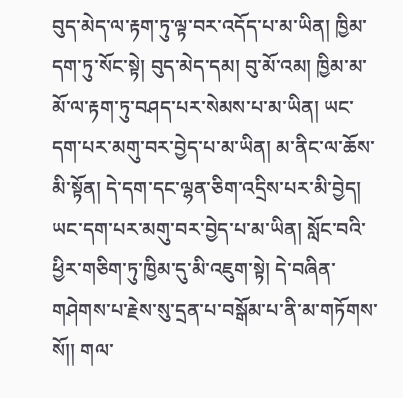བུད་མེད་ལ་རྟག་ཏུ་ལྟ་བར་འདོད་པ་མ་ཡིན། ཁྱིམ་དག་ཏུ་སོང་སྟེ། བུད་མེད་དམ། བུ་མོ་འམ། ཁྱིམ་མ་མོ་ལ་རྟག་ཏུ་བཤད་པར་སེམས་པ་མ་ཡིན། ཡང་དག་པར་མགུ་བར་བྱེད་པ་མ་ཡིན། མ་ནིང་ལ་ཆོས་མི་སྟོན། དེ་དག་དང་ལྷན་ཅིག་འདྲིས་པར་མི་བྱེད། ཡང་དག་པར་མགུ་བར་བྱེད་པ་མ་ཡིན། སློང་བའི་ཕྱིར་གཅིག་ཏུ་ཁྱིམ་དུ་མི་འཇུག་སྟེ། དེ་བཞིན་གཤེགས་པ་རྗེས་སུ་དྲན་པ་བསྒོམ་པ་ནི་མ་གཏོགས་སོ།། གལ་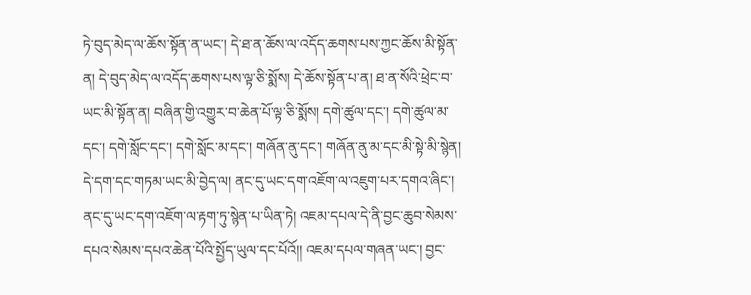ཏེ་བུད་མེད་ལ་ཆོས་སྟོན་ན་ཡང་། དེ་ཐ་ན་ཆོས་ལ་འདོད་ཆགས་པས་ཀྱང་ཆོས་མི་སྟོན་ན། དེ་བུད་མེད་ལ་འདོད་ཆགས་པས་ལྟ་ཅི་སྨོས། དེ་ཆོས་སྟོན་པ་ན། ཐ་ན་སོའི་ཕྲེང་བ་ཡང་མི་སྟོན་ན། བཞིན་གྱི་འགྱུར་བ་ཆེན་པོ་ལྟ་ཅི་སྨོས། དགེ་ཚུལ་དང་། དགེ་ཚུལ་མ་དང་། དགེ་སློང་དང་། དགེ་སློང་མ་དང་། གཞོན་ནུ་དང་། གཞོན་ནུ་མ་དང་མི་སྟེ་མི་སྙེན། དེ་དག་དང་གཏམ་ཡང་མི་བྱེད་ལ། ནང་དུ་ཡང་དག་འཇོག་ལ་འཇུག་པར་དགའ་ཞིང་། ནང་དུ་ཡང་དག་འཇོག་ལ་རྟག་ཏུ་སྙེན་པ་ཡིན་ཏེ། འཇམ་དཔལ་དེ་ནི་བྱང་ཆུབ་སེམས་དཔའ་སེམས་དཔའ་ཆེན་པོའི་སྤྱོད་ཡུལ་དང་པོའོ།། འཇམ་དཔལ་གཞན་ཡང་། བྱང་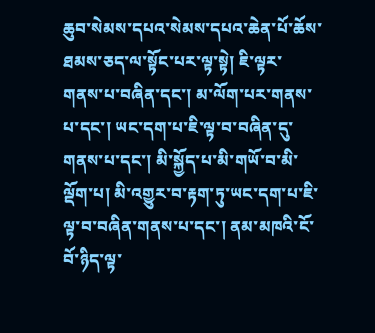ཆུབ་སེམས་དཔའ་སེམས་དཔའ་ཆེན་པོ་ཆོས་ཐམས་ཅད་ལ་སྟོང་པར་ལྟ་སྟེ། ཇི་ལྟར་གནས་པ་བཞིན་དང་། མ་ལོག་པར་གནས་པ་དང་། ཡང་དག་པ་ཇི་ལྟ་བ་བཞིན་དུ་གནས་པ་དང་། མི་སྐྱོད་པ་མི་གཡོ་བ་མི་ལྡོག་པ། མི་འགྱུར་བ་རྟག་ཏུ་ཡང་དག་པ་ཇི་ལྟ་བ་བཞིན་གནས་པ་དང་། ནམ་མཁའི་ངོ་བོ་ཉིད་ལྟ་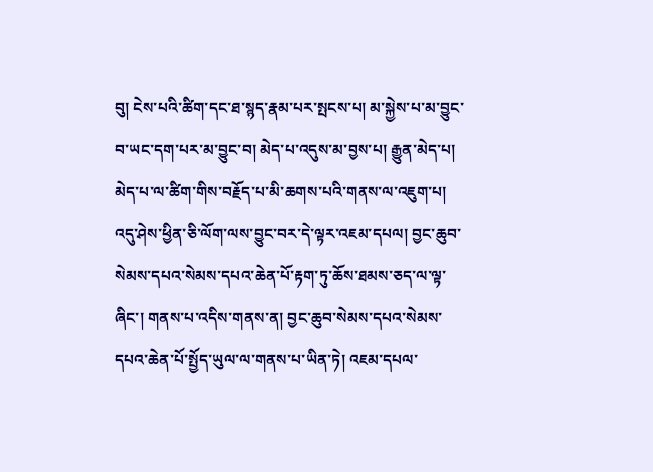བུ། ངེས་པའི་ཚིག་དང་ཐ་སྙད་རྣམ་པར་སྤངས་པ། མ་སྐྱེས་པ་མ་བྱུང་བ་ཡང་དག་པར་མ་བྱུང་བ། མེད་པ་འདུས་མ་བྱས་པ། རྒྱུན་མེད་པ། མེད་པ་ལ་ཚིག་གིས་བརྗོད་པ་མི་ཆགས་པའི་གནས་ལ་འཇུག་པ། འདུ་ཤེས་ཕྱིན་ཅི་ལོག་ལས་བྱུང་བར་དེ་ལྟར་འཇམ་དཔལ། བྱང་ཆུབ་སེམས་དཔའ་སེམས་དཔའ་ཆེན་པོ་རྟག་ཏུ་ཆོས་ཐམས་ཅད་ལ་ལྟ་ཞིང་། གནས་པ་འདིས་གནས་ན། བྱང་ཆུབ་སེམས་དཔའ་སེམས་དཔའ་ཆེན་པོ་སྤྱོད་ཡུལ་ལ་གནས་པ་ཡིན་ཏེ། འཇམ་དཔལ་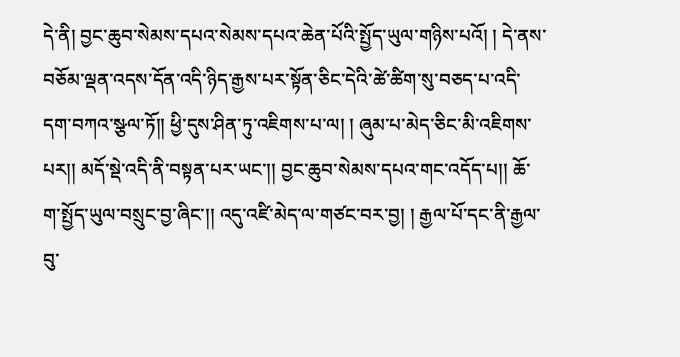དེ་ནི། བྱང་ཆུབ་སེམས་དཔའ་སེམས་དཔའ་ཆེན་པོའི་སྤྱོད་ཡུལ་གཉིས་པའོ། ། དེ་ནས་བཅོམ་ལྡན་འདས་དོན་འདི་ཉིད་རྒྱས་པར་སྟོན་ཅིང་དེའི་ཚེ་ཚིག་སུ་བཅད་པ་འདི་དག་བཀའ་སྩལ་ཏོ།། ཕྱི་དུས་ཤིན་ཏུ་འཇིགས་པ་ལ། ། ཞུམ་པ་མེད་ཅིང་མི་འཇིགས་པར།། མདོ་སྡེ་འདི་ནི་བསྟན་པར་ཡང་།། བྱང་ཆུབ་སེམས་དཔའ་གང་འདོད་པ།། ཆོ་ག་སྤྱོད་ཡུལ་བསྲུང་བྱ་ཞིང་།། འདུ་འཛི་མེད་ལ་གཙང་བར་བྱ། ། རྒྱལ་པོ་དང་ནི་རྒྱལ་བུ་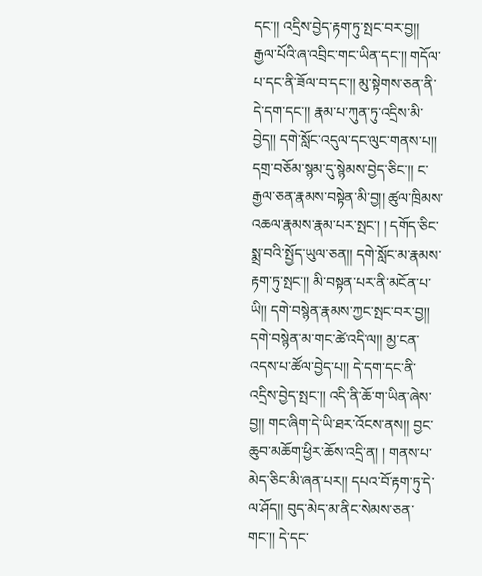དང་།། འདྲིས་བྱེད་རྟག་ཏུ་སྤང་བར་བྱ།། རྒྱལ་པོའི་ཞ་འབྲིང་གང་ཡིན་དང་།། གདོལ་པ་དང་ནི་ཟོལ་བ་དང་།། མུ་སྟེགས་ཅན་ནི་དེ་དག་དང་།། རྣམ་པ་ཀུན་ཏུ་འདྲིས་མི་བྱེད།། དགེ་སློང་འདུལ་དང་ལུང་གནས་པ།། དགྲ་བཅོམ་སྙམ་དུ་སྙེམས་བྱེད་ཅིང་།། ང་རྒྱལ་ཅན་རྣམས་བསྟེན་མི་བྱ།། ཚུལ་ཁྲིམས་འཆལ་རྣམས་རྣམ་པར་སྤང་། ། དགོད་ཅིང་སྨྲ་བའི་སྤྱོད་ཡུལ་ཅན།། དགེ་སློང་མ་རྣམས་རྟག་ཏུ་སྤང་།། མི་བསྟན་པར་ནི་མངོན་པ་ཡི།། དགེ་བསྙེན་རྣམས་ཀྱང་སྤང་བར་བྱ།། དགེ་བསྙེན་མ་གང་ཚེ་འདི་ལ།། མྱ་ངན་འདས་པ་ཚོལ་བྱེད་པ།། དེ་དག་དང་ནི་འདྲིས་བྱེད་སྤང་།། འདི་ནི་ཆོ་ག་ཡིན་ཞེས་བྱ།། གང་ཞིག་དེ་ཡི་ཐར་འོངས་ནས།། བྱང་ཆུབ་མཆོག་ཕྱིར་ཆོས་འདྲི་ན། ། གནས་པ་མེད་ཅིང་མི་ཞན་པར།། དཔའ་བོ་རྟག་ཏུ་དེ་ལ་ཤོད།། བུད་མེད་མ་ནིང་སེམས་ཅན་གང་།། དེ་དང་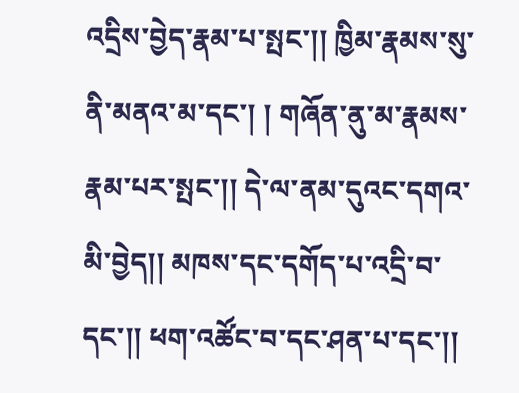འདྲིས་བྱེད་རྣམ་པ་སྤང་།། ཁྱིམ་རྣམས་སུ་ནི་མནའ་མ་དང་། ། གཞོན་ནུ་མ་རྣམས་རྣམ་པར་སྤང་།། དེ་ལ་ནམ་དུའང་དགའ་མི་བྱེད།། མཁས་དང་དགོད་པ་འདྲི་བ་དང་།། ཕག་འཚོང་བ་དང་ཤན་པ་དང་།།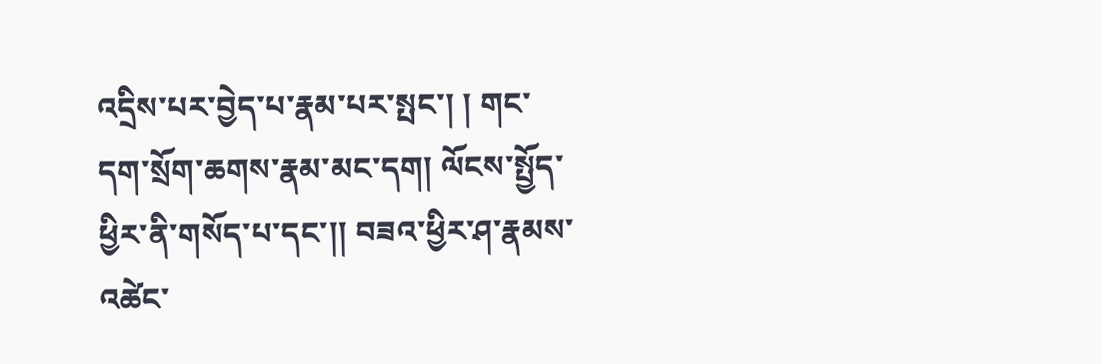འདྲིས་པར་བྱེད་པ་རྣམ་པར་སྤང་། ། གང་དག་སྲོག་ཆགས་རྣམ་མང་དག། ལོངས་སྤྱོད་ཕྱིར་ནི་གསོད་པ་དང་།། བཟའ་ཕྱིར་ཤ་རྣམས་འཚེང་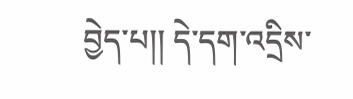བྱེད་པ།། དེ་དག་འདྲིས་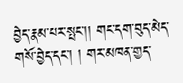བྱེད་རྣམ་པར་སྤང་།། གང་དག་བུད་མེད་གསོ་བྱེད་དང་། ། གར་མཁན་གྱད་